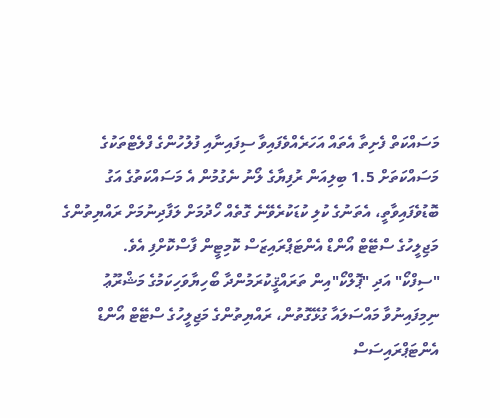މަސައްކަތް ފެށިތާ އެތައް އަހަރެއްވެފައިވާ ސިފައިނާއި ފުލުހުންގެ ފްލެޓްތަކުގެ މަސައްކަތަށް 1.5 ބިލިއަން ރުފިޔާގެ ލޯނު ނެގުމުން އެ މަސައްކަތުގެ އަގު ބޮޑުވެފައިވާތީ، އެތަނުގެ ކުލި ކުޑަކުރެވޭނެ ގޮތެއް ހޯދުމަށް ލަފާދިނުމަށް ރައްޔިތުންގެ މަޖިލީހުގެ ސްޓޭޓް އޯންޑް އެންޓަޕްރައިޒަސް ކޮމިޓީން ފާސްކޮށްފި އެވެ.
"ސިފްކޯ" އަދި "ޕޮލްކޯ"އިން ތަރައްޤީކުރަމުންދާ ބޯހިޔާވަހިކަމުގެ މަޝްރޫޢު ނިމިފައިނުވާ މައްސަލައާ ގުޅޭގޮތުން، ރައްޔިތުންގެ މަޖިލީހުގެ ސްޓޭޓް އޯންޑް އެންޓަޕްރައިސަސް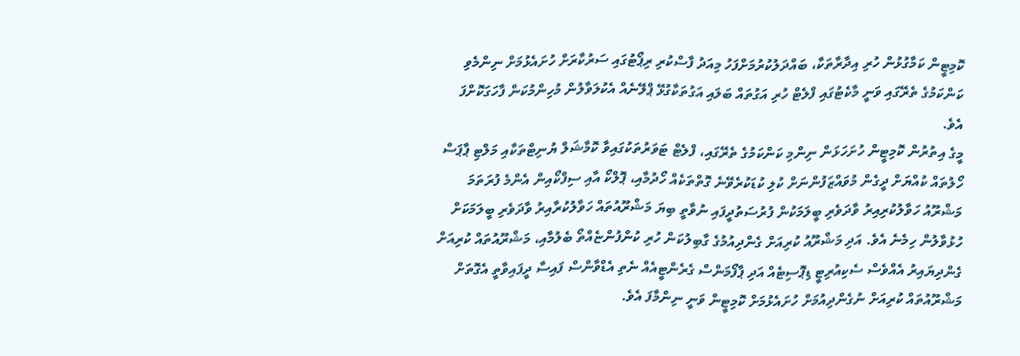ކޮމިޓީން ކަމާގުޅުން ހުރި އިދާރާތަކާ، ބައްދަލުކުރުމަށްފަހު މިއަދު ފާސްކުރި ރިޕޯޓުގައި ސަރުކާރަށް ހުށައެޅުމަށް ނިންމެވި ކަންކަމުގެ ތެރޭގައި ވަނީ މާކެޓުގައި ފްލެޓް ހުރި އަގުތައް ބަލައި އަގުތަކާގުޅޭ ޕްލޭނެއް އެކުލަވާލުން މުހިންމުކަން ފާހަގަކޮށްފަ އެވެ.
މީގެ އިތުރުން ކޮމިޓީން ހުށަހަޅަން ނިންމި ކަންކަމުގެ ތެރޭގައި، ފްލެޓް ޓަވަރުތަކުގައިވާ ކޮމާޝަލް ޔުނިޓްތަކާއި މަލްޓި ޕާޕަސް ހޯލުތައް ކުއްޔަށް ދީގެން މުވައްޒަފުންނަށް ކުލި ކުޑަކުރެވޭނެ ގޮތްތަކެއް ހޯދުމާއި، ޕޮލްކޯ އާއި ސިފްކޯއިން އެންމެ ފުރަތަމަ މަޝްރޫއު ހަވާލުކުރިއިރު ވާދަވެރި ބީލަމަކުން ފުރުސަތުދީފައި ނުވާތީ ބިޔަ މަޝްރޫއުތައް ހަވާލުކުރާއިރު ވާދަވެރި ބީލަމަކަށް ހުޅުވާލުން ހިމެނެ އެވެ. އަދި މަޝްރޫއު ކުރިއަށް ގެންދިއުމުގެ ގާބިލުކަން ހުރި ކުންފުންޏެއްތޯ ބެލުމާއި، މަޝްރޫއުތައް ކުރިއަށް ގެންދިޔައިރު އެއްވެސް ސެކިއުރިޓީ ޑިޕޮސިޓެއް އަދި ޕާފޯމަންސް ގެރެންޓީއެއް ނެތި އެޑްވާންސް ފައިސާ ދީފައިވާތީ އެގޮތަށް މަޝްރޫއުތައް ކުރިއަށް ނުގެންދިއުމަށް ހުށައެޅުމަށް ކޮމިޓީން ވަނީ ނިންމާފަ އެވެ.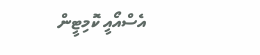އެސްއޯއީ ކޮމިޓީން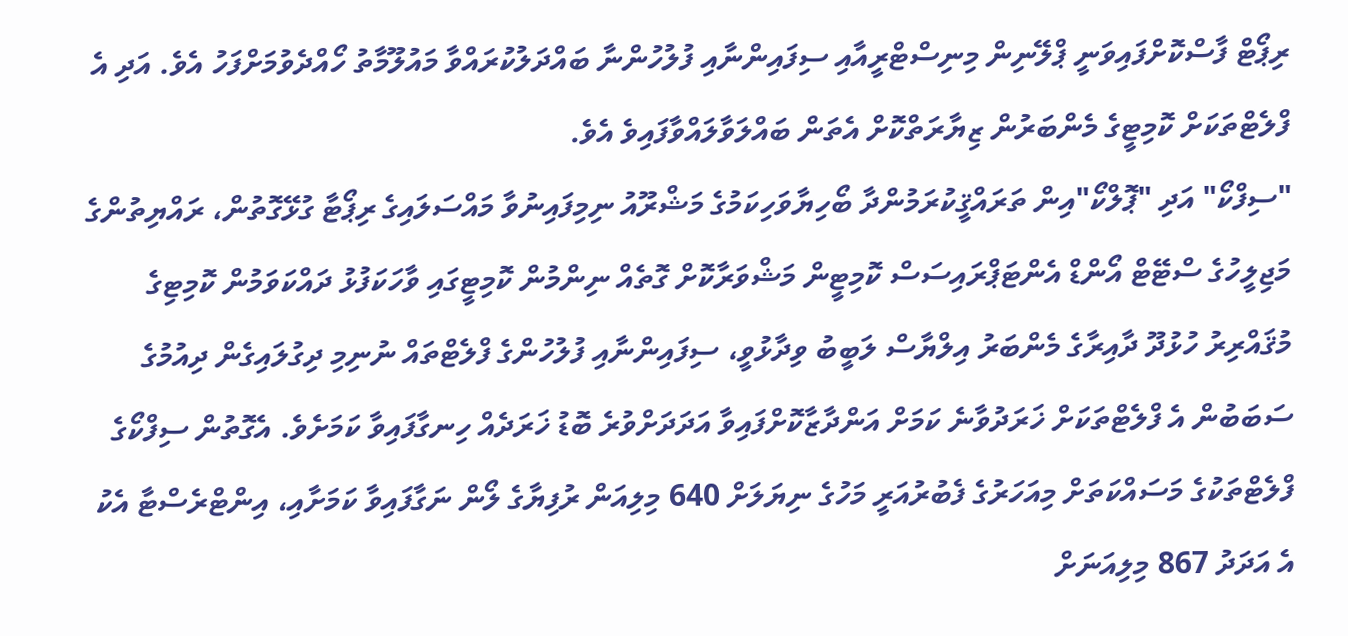ރިޕޯޓް ފާސްކޮށްފައިވަނީ ޕްލޭނިން މިނިސްޓްރީއާއި ސިފައިންނާއި ފުލުހުންނާ ބައްދަލުކުރައްވާ މައުލޫމާތު ހޯއްދެވުމަށްފަހު އެވެ. އަދި އެ ފްލެޓްތަކަށް ކޮމިޓީގެ މެންބަރުން ޒިޔާރަތްކޮށް އެތަން ބައްލަވާލައްވާފައިވެ އެވެ.
"ސިފްކޯ" އަދި "ޕޮލްކޯ"އިން ތަރައްޤީކުރަމުންދާ ބޯހިޔާވަހިކަމުގެ މަޝްރޫއު ނިމިފައިނުވާ މައްސަލައިގެ ރިޕޯޓާ ގުޅޭގޮތުން، ރައްޔިތުންގެ މަޖިލީހުގެ ސްޓޭޓް އޯންޑް އެންޓަޕްރައިސަސް ކޮމިޓީން މަޝްވަރާކޮށް ގޮތެއް ނިންމުން ކޮމިޓީގައި ވާހަކަފުޅު ދައްކަވަމުން ކޮމިޓިގެ މުޤައްރިރު ހުޅުދޫ ދާއިރާގެ މެންބަރު އިލްޔާސް ލަބީބު ވިދާޅުވީ، ސިފައިންނާއި ފުލުހުންގެ ފްލެޓްތައް ނުނިމި ދިގުލައިގެން ދިއުމުގެ ސަބަބުން އެ ފްލެޓްތަކަށް ޚަރަދުވާނެ ކަމަށް އަންދާޒާކޮށްފައިވާ އަދަދަށްވުރެ ބޮޑު ޚަރަދެއް ހިނގާފައިވާ ކަމަށެވެ. އެގޮތުން ސިފްކޯގެ ފްލެޓްތަކުގެ މަސައްކަތަށް މިއަހަރުގެ ފެބުރުއަރީ މަހުގެ ނިޔަލަށް 640 މިލިއަން ރުފިޔާގެ ލޯން ނަގާފައިވާ ކަމަށާއި، އިންޓްރެސްޓާ އެކު އެ އަދަދު 867 މިލިއަނަށް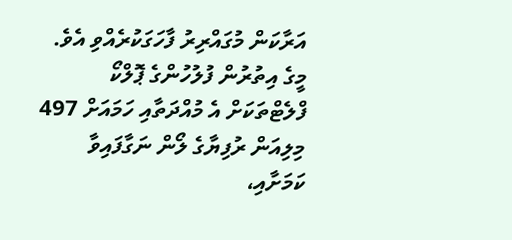އަރާކަން މުގައްރިރު ފާހަގަކުރެއްވި އެވެ. މީގެ އިތުރުން ފުލުހުންގެ ޕޮލްކޯ ފްލެޓްތަކަށް އެ މުއްދަތާއި ހަމައަށް 497 މިލިއަން ރުފިޔާގެ ލޯން ނަގާފައިވާ ކަމަށާއި،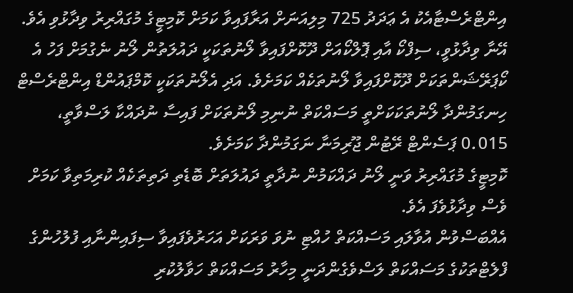އިންޓްރެސްޓާއެކު އެ ޢަދަދު 725 މިލިއަނަށް އަރާފައިވާ ކަމަށް ކޮމިޓީގެ މުގައްރިރު ވިދާޅުވި އެވެ.
އޭނާ ވިދާޅުވީ، ސިފްކޯ އާއި ޕޮލްކޯއަށް ދޫކޮށްފައިވާ ލޯނުތަކަކީ ދައުލަތުން ލޯނު ނެގުމަށް ފަހު އެ ކޯޕަރޭޝަންތަކަށް ދޫކޮށްފައިވާ ލޯނުތަކެއް ކަމަށެވެ. އަދި އެލޯނުތަކަކީ ކޮމްޕައުންޑް އިންޓްރެސްޓް ހިނގަމުންދާ ލޯނުތަކަކަށްތީ މަސައްކަތް ނުނިމި ލޯނުތަކަށް ފައިސާ ނުދައްކާ ލަސްވާތީ، 0.015 ޕަސެންޓް ރޭޓުން ޖޫރިމަނާ ނަގަމުންދާ ކަމަށެވެ.
ކޮމިޓީގެ މުގައްރިރު ވަނީ ލޯނު ދައްކަމުން ނުދާތީ ދައުލަތަށް ބޮޑެތި ދަތިތަކެއް ކުރިމަތިވާ ކަމަށް ވެސް ވިދާޅުވެފަ އެވެ.
އެއްބަސްވުން އުވާލައި މަސައްކަތް ހުއްޓި ނުވަ ވަރަކަށް އަހަރުވެފައިވާ ސިފައިންނާއި ފުލުހުންގެ ފްލެޓްތަކުގެ މަސައްކަތް ލަސްވެގެންދަނީ މިހާރު މަސައްކަތް ހަވާލުކުރި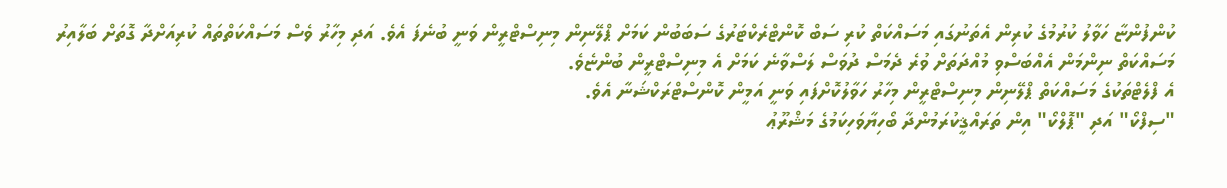ކުންފުންޏާ ހަވާލު ކުރުމުގެ ކުރިން އެތަނުގައި މަސައްކަތް ކުރި ސަބް ކޮންޓްރެކްޓަރުގެ ސަބަބުން ކަމަށް ޕްލޭނިން މިނިސްޓްރީން ވަނީ ބުނެފަ އެވެ. އަދި މިހާރު ވެސް މަސައްކަތްތައް ކުރިއަށްދާ ގޮތަށް ބަލާއިރު މަސައްކަތް ނިންމަން އެއްބަސްވި މުއްދަތަށް ވުރެ ދެމަސް ދުވަސް ލަސްވާނެ ކަމަށް އެ މިނިސްޓްރީން ބުންޏެވެ.
އެ ފްލެޓްތަކުގެ މަސައްކަތް ޕްލޭނިން މިނިސްޓްރީން މިހާރު ހަވާލުކޮށްފައި ވަނީ އަމީން ކޮންސްޓްރަކްޝަނާ އެވެ.
"ސިފްކޯ" އަދި "ޕޮލްކޯ" އިން ތަރައްޤީކުރަމުންދާ ބޯހިޔާވަހިކަމުގެ މަޝްރޫޢު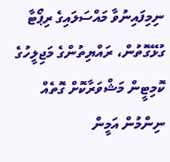ނިމިފައިނުވާ މައްސަލައިގެ ރިޕޯޓާ ގުޅޭގޮތުން، ރައްޔިތުންގެ މަޖިލީހުގެ ކޮމިޓީން މަޝްވަރާކޮށް ގޮތެއް ނިންމުން އަމީން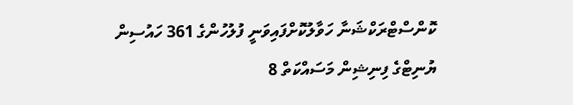ކޮންސްޓްރަކްޝަނާ ހަވާލުކޮށްފައިވަނީ ފުލުހުންގެ 361 ހައުސިން ޔުނިޓްގެ ފިނިޝިން މަސައްކަތް 8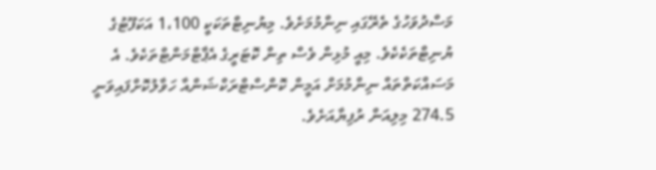މަސްދުވަހުގެ ތެރޭގައި ނިންމުމަށެވެ. މިޔުނިޓްތަކަކީ 1،100 އަކަފޫޓުގެ ޔުނިޓްތަކެކެވެ. މިއީ މުޅިން ވެސް ތިން ކޮޓަރީގެ އެޕާޓްމަންޓްތަކެވެ. އެ މަސައްކަތްތައް ނިންމުމަށް އަމީން ކޮންސްޓްރަކްޝަންއާ ހަވާލުކޮށްފައިވަނީ 274.5 މިލިއަން ރުފިޔާއަށެވެ.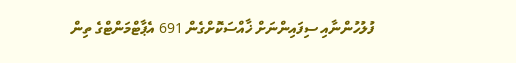ފުލުހުންނާއި ސިފައިންނަށް ޚާއްސަކޮށްގެން 691 އެޕާޓްމަންޓްގެ ތިން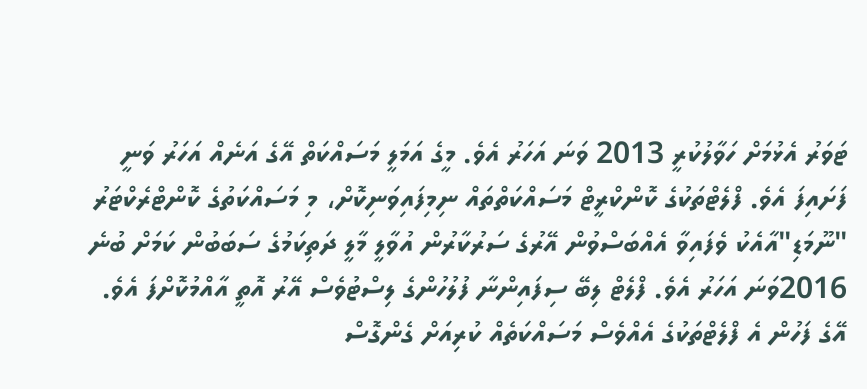ޓަވަރު އެޅުމަށް ހަވާލުކުރީ 2013 ވަނަ އަހަރު އެވެ. މީގެ އަމަލީ މަސައްކަތް އޭގެ އަނެއް އަހަރު ވަނީ ފަށައިފަ އެވެ. ފްލެޓްތަކުގެ ކޮންކްރީޓް މަސައްކަތްތައް ނިމިފައިވަނިކޮށް، މި މަސައްކަތުގެ ކޮންޓްރެކްޓަރު "ނޫމަޑި"އާއެކު ވެފައިވާ އެއްބަސްވުން އޭރުގެ ސަރުކާރުން އުވާލީ މާލީ ދަތިކަމުގެ ސަބަބުން ކަމަށް ބުނެ 2016ވަނަ އަހަރު އެވެ. ފްލެޓް ލިބޭ ސިފައިންނާ ފުލުހުންގެ ލިސްޓުވެސް އޭރު އޮތީ އާއްމުކޮށްފަ އެވެ.
އޭގެ ފަހުން އެ ފްލެޓްތަކުގެ އެއްވެސް މަސައްކަތެއް ކުރިއަށް ގެންގޮސް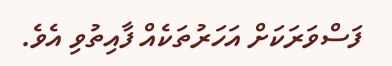ފަސްވަރަކަށް އަހަރުތަކެއް ފާއިތުވި އެވެ.